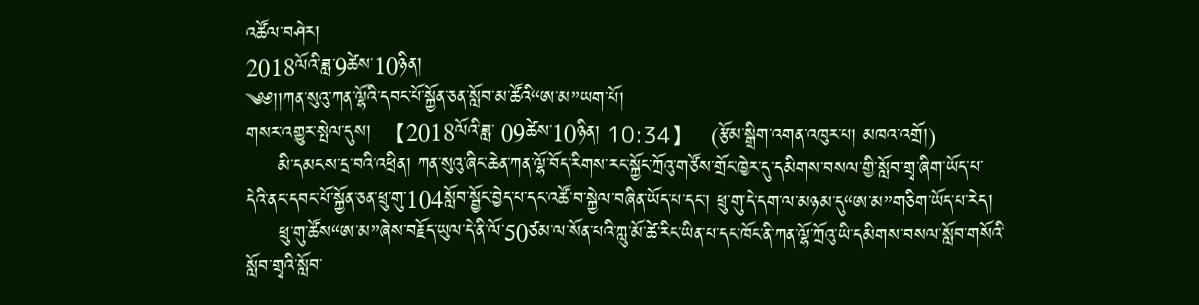འཚོལ་བཤེར།
2018ལོའི་ཟླ་9ཚེས་10ཉིན།
༄༅།།ཀན་སུའུ་ཀན་ལྷོའི་དབང་པོ་སྐྱོན་ཅན་སློབ་མ་ཚོའི“ཨ་མ”ཡག་པོ།
གསར་འགྱུར་སྤེལ་དུས།  【2018ལོའི་ཟླ་ 09ཚེས་10ཉིན། 10:34】   (རྩོམ་སྒྲིག་འགན་འཁུར་པ། མཁའ་འགྲོ།)
     མི་དམངས་དྲ་བའི་འཕྲིན། ཀན་སུའུ་ཞིང་ཆེན་ཀན་ལྷོ་བོད་རིགས་རང་སྐྱོང་ཀྲོའུ་གཙོས་གྲོང་ཁྱེར་དུ་དམིགས་བསལ་གྱི་སློབ་གྲྭ་ཞིག་ཡོད་པ་དེའི་ནང་དབང་པོ་སྐྱོན་ཅན་ཕྲུ་གུ་104སློབ་སྦྱོང་བྱེད་པ་དང་འཚོ་བ་སྐྱེལ་བཞིན་ཡོད་པ་དང་། ཕྲུ་གུ་དེ་དག་ལ་མཉམ་དུ“ཨ་མ”གཅིག་ཡོད་པ་རེད།
     ཕྲུ་གུ་ཚོས“ཨ་མ”ཞེས་བརྗོད་ཡུལ་དེ་ནི་ལོ་50ཙམ་ལ་སོན་པའི་ཀླུ་མོ་ཚེ་རིང་ཡིན་པ་དང་ཁོང་ནི་ཀན་ལྷོ་ཀྲོའུ་ཡི་དམིགས་བསལ་སློབ་གསོའི་སློབ་གྲྭའི་སློབ་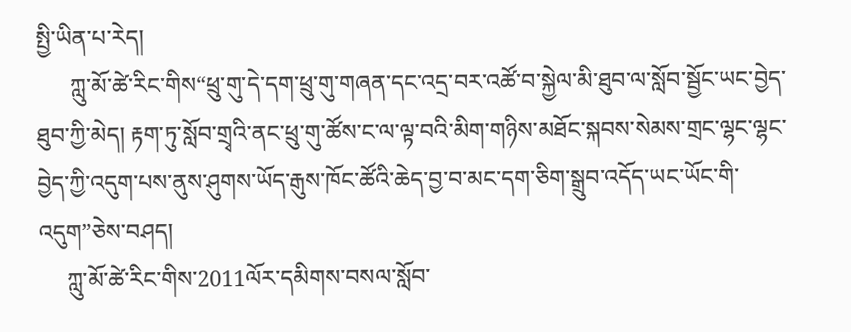སྤྱི་ཡིན་པ་རེད།
      ཀླུ་མོ་ཚེ་རིང་གིས“ཕྲུ་གུ་དེ་དག་ཕྲུ་གུ་གཞན་དང་འདྲ་བར་འཚོ་བ་སྐྱེལ་མི་ཐུབ་ལ་སློབ་སྦྱོང་ཡང་བྱེད་ཐུབ་ཀྱི་མེད། རྟག་ཏུ་སློབ་གྲྭའི་ནང་ཕྲུ་གུ་ཚོས་ང་ལ་ལྟ་བའི་མིག་གཉིས་མཐོང་སྐབས་སེམས་གྲང་ལྷང་ལྷང་བྱེད་ཀྱི་འདུག་པས་ནུས་ཤུགས་ཡོད་རྒུས་ཁོང་ཚོའི་ཆེད་བྱ་བ་མང་དག་ཅིག་སྒྲུབ་འདོད་ཡང་ཡོང་གི་འདུག”ཅེས་བཤད།
     ཀླུ་མོ་ཚེ་རིང་གིས་2011ལོར་དམིགས་བསལ་སློབ་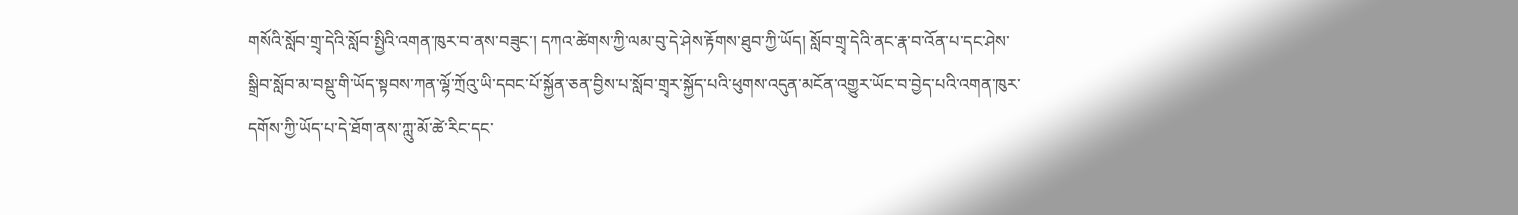གསོའི་སློབ་གྲྭ་དེའི་སློབ་སྤྱིའི་འགན་ཁུར་བ་ནས་བཟུང་། དཀའ་ཚེགས་ཀྱི་ལམ་བུ་དེ་ཤེས་རྟོགས་ཐུབ་ཀྱི་ཡོད། སློབ་གྲྭ་དེའི་ནང་རྣ་བ་འོན་པ་དང་ཤེས་སྒྲིབ་སློབ་མ་བསྡུ་གི་ཡོད་སྟབས་ཀན་ལྷོ་ཀྲོའུ་ཡི་དབང་པོ་སྐྱོན་ཅན་བྱིས་པ་སློབ་གྲྭར་སྐྱོད་པའི་ཕུགས་འདུན་མངོན་འགྱུར་ཡོང་བ་བྱེད་པའི་འགན་ཁུར་དགོས་ཀྱི་ཡོད་པ་དེ་ཐོག་ནས་ཀླུ་མོ་ཚེ་རིང་དང་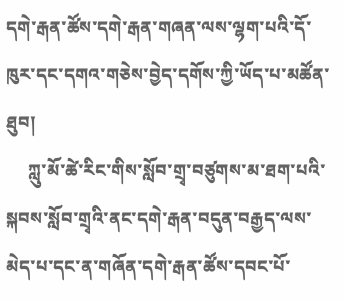དགེ་རྒན་ཚོས་དགེ་རྒན་གཞན་ལས་ལྷག་པའི་དོ་ཁུར་དང་དགའ་གཅེས་བྱེད་དགོས་ཀྱི་ཡོད་པ་མཚོན་ཐུབ།
     ཀླུ་མོ་ཚེ་རིང་གིས་སློབ་གྲྭ་བཙུགས་མ་ཐག་པའི་སྐབས་སློབ་གྲྭའི་ནང་དགེ་རྒན་བདུན་བརྒྱད་ལས་མེད་པ་དང་ན་གཞོན་དགེ་རྒན་ཚོས་དབང་པོ་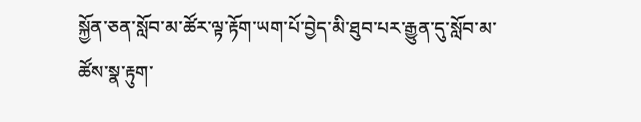སྐྱོན་ཅན་སློབ་མ་ཚོར་ལྟ་རྟོག་ཡག་པོ་བྱེད་མི་ཐུབ་པར་རྒྱུན་དུ་སློབ་མ་ཚོས་སྣ་རྟུག་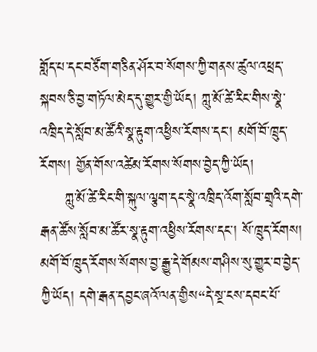གློད་པ་དང་བཙོག་གཅིན་ཤོར་བ་སོགས་ཀྱི་གནས་ཚུལ་འཕྲད་སྐབས་ཅི་བྱ་གཏོལ་མེད་དུ་གྱུར་གྱི་ཡོད། ཀླུ་མོ་ཚེ་རིང་གིས་སྣེ་འཁྲིད་དེ་སློབ་མ་ཚོའི་སྣ་རྟུག་འཕྱིས་རོགས་དང་། མགོ་བོ་ཁྲུད་རོགས། གྱོན་གོས་འཚེམ་རོགས་སོགས་བྱེད་ཀྱི་ཡོད།
     ཀླུ་མོ་ཚེ་རིང་གི་སྐུལ་ལྕག་དང་སྣེ་འཁྲིད་འོག་སློབ་གྲྭའི་དགེ་རྒན་ཚོས་སློབ་མ་ཚོར་སྣ་རྟུག་འཕྱིས་རོགས་དང་། སོ་ཁྲུད་རོགས། མགོ་བོ་ཁྲུད་རོགས་སོགས་བྱ་རྒྱུ་དེ་གོམས་གཤིས་སུ་གྱུར་བ་བྱེད་ཀྱི་ཡོད། དགེ་རྒན་དབྱང་ཞའོ་ལན་གྱིས“དེ་སྔ་ངས་དབང་པོ་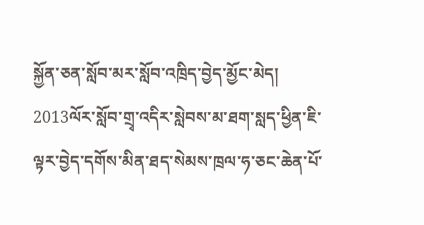སྐྱོན་ཅན་སློབ་མར་སློབ་འཁྲིད་བྱེད་མྱོང་མེད། 2013ལོར་སློབ་གྲྭ་འདིར་སླེབས་མ་ཐག་སླད་ཕྱིན་ཇི་ལྟར་བྱེད་དགོས་མིན་ཐད་སེམས་ཁྲལ་ཧ་ཅང་ཆེན་པོ་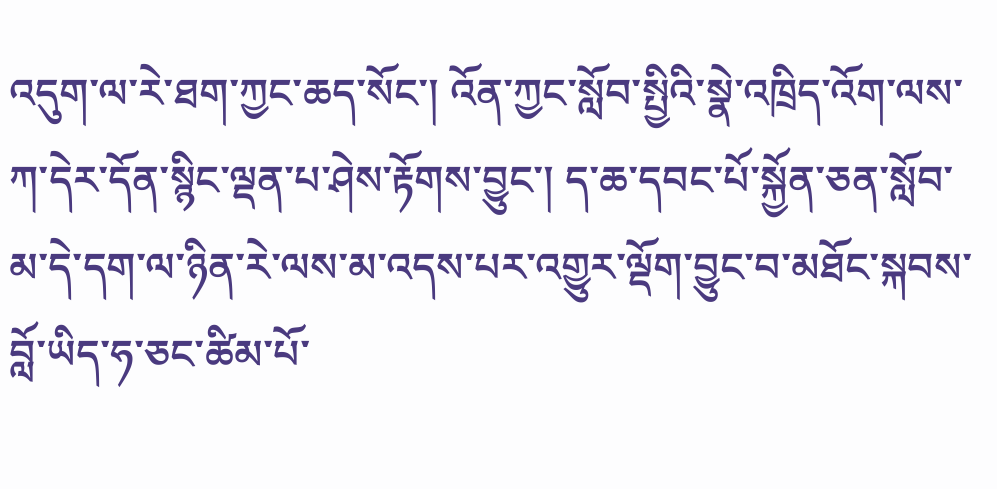འདུག་ལ་རེ་ཐག་ཀྱང་ཆད་སོང་། འོན་ཀྱང་སློབ་སྤྱིའི་སྣེ་འཁྲིད་འོག་ལས་ཀ་དེར་དོན་སྙིང་ལྡན་པ་ཤེས་རྟོགས་བྱུང་། ད་ཆ་དབང་པོ་སྐྱོན་ཅན་སློབ་མ་དེ་དག་ལ་ཉིན་རེ་ལས་མ་འདས་པར་འགྱུར་ལྡོག་བྱུང་བ་མཐོང་སྐབས་བློ་ཡིད་ཧ་ཅང་ཚིམ་པོ་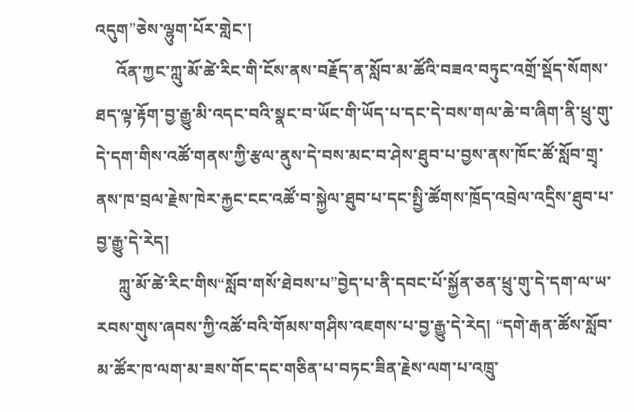འདུག”ཅེས་ལྷུག་པོར་གླེང་།
     འོན་ཀྱང་ཀླུ་མོ་ཚེ་རིང་གི་ངོས་ནས་བརྗོད་ན་སློབ་མ་ཚོའི་བཟའ་བཏུང་འགྲོ་སྡོད་སོགས་ཐད་ལྟ་རྟོག་བྱ་རྒྱུ་མི་འདང་བའི་སྣང་བ་ཡོང་གི་ཡོད་པ་དང་དེ་བས་གལ་ཆེ་བ་ཞིག་ནི་ཕྲུ་གུ་དེ་དག་གིས་འཚོ་གནས་ཀྱི་རྩལ་ནུས་དེ་བས་མང་བ་ཤེས་ཐུབ་པ་བྱས་ནས་ཁོང་ཚོ་སློབ་གྲྭ་ནས་ཁ་བྲལ་རྗེས་ཁེར་རྐྱང་ངང་འཚོ་བ་སྐྱེལ་ཐུབ་པ་དང་སྤྱི་ཚོགས་ཁྲོད་འབྲེལ་འདྲིས་ཐུབ་པ་བྱ་རྒྱུ་དེ་རེད།
     ཀླུ་མོ་ཚེ་རིང་གིས“སློབ་གསོ་ཐེབས་པ”བྱེད་པ་ནི་དབང་པོ་སྐྱོན་ཅན་ཕྲུ་གུ་དེ་དག་ལ་ཡ་རབས་གུས་ཞབས་ཀྱི་འཚོ་བའི་གོམས་གཤིས་འཇགས་པ་བྱ་རྒྱུ་དེ་རེད། “དགེ་རྒན་ཚོས་སློབ་མ་ཚོར་ཁ་ལག་མ་ཟས་གོང་དང་གཅིན་པ་བཏང་ཟིན་རྗེས་ལག་པ་འཁྲུ་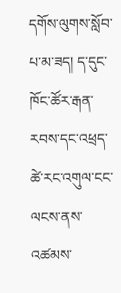དགོས་ལུགས་སློབ་པ་མ་ཟད། ད་དུང་ཁོང་ཚོར་རྒན་རབས་དང་འཕྲད་ཚེ་རང་འགུལ་ངང་ལངས་ནས་འཚམས་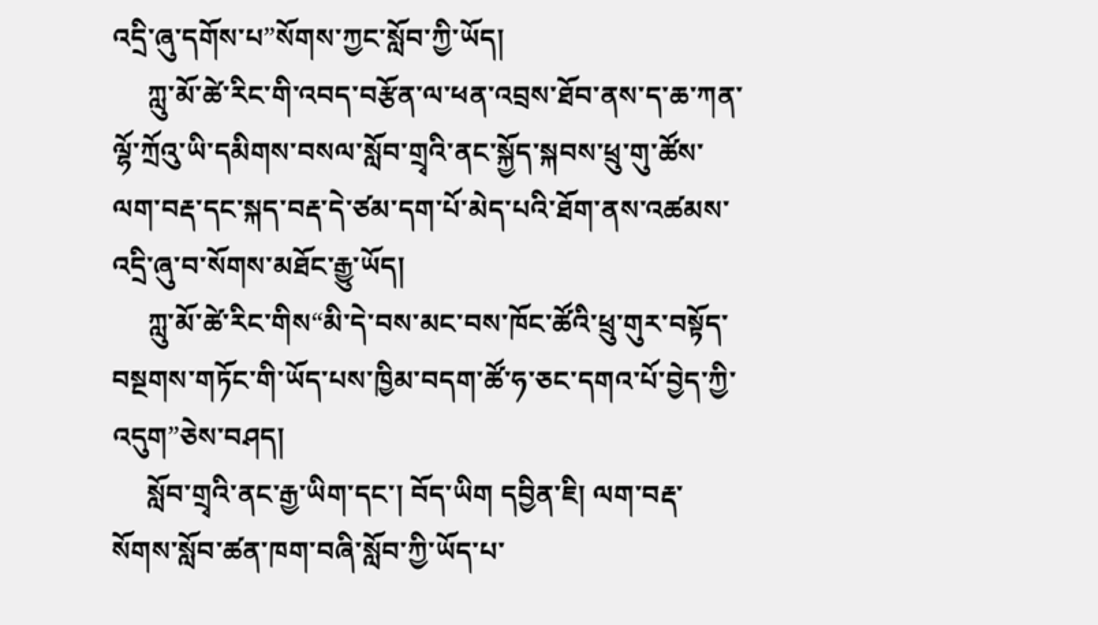འདྲི་ཞུ་དགོས་པ”སོགས་ཀྱང་སློབ་ཀྱི་ཡོད།
     ཀླུ་མོ་ཚེ་རིང་གི་འབད་བརྩོན་ལ་ཕན་འབྲས་ཐོབ་ནས་ད་ཆ་ཀན་ལྷོ་ཀྲོའུ་ཡི་དམིགས་བསལ་སློབ་གྲྭའི་ནང་སྐྱོད་སྐབས་ཕྲུ་གུ་ཚོས་ལག་བརྡ་དང་སྐད་བརྡ་དེ་ཙམ་དག་པོ་མེད་པའི་ཐོག་ནས་འཚམས་འདྲི་ཞུ་བ་སོགས་མཐོང་རྒྱུ་ཡོད།
     ཀླུ་མོ་ཚེ་རིང་གིས“མི་དེ་བས་མང་བས་ཁོང་ཚོའི་ཕྲུ་གུར་བསྟོད་བསྔགས་གཏོང་གི་ཡོད་པས་ཁྱིམ་བདག་ཚོ་ཧ་ཅང་དགའ་པོ་བྱེད་ཀྱི་འདུག”ཅེས་བཤད།
     སློབ་གྲྭའི་ནང་རྒྱ་ཡིག་དང་། བོད་ཡིག དབྱིན་ཇི། ལག་བརྡ་སོགས་སློབ་ཚན་ཁག་བཞི་སློབ་ཀྱི་ཡོད་པ་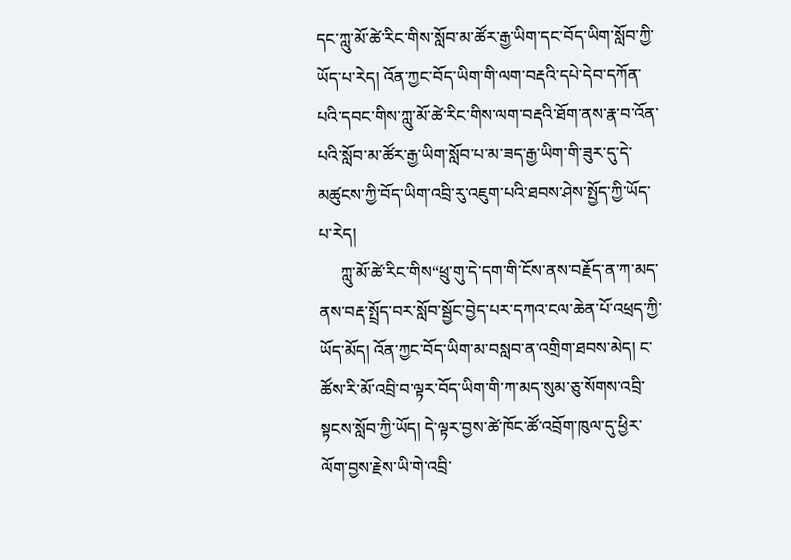དང་ཀླུ་མོ་ཚེ་རིང་གིས་སློབ་མ་ཚོར་རྒྱ་ཡིག་དང་བོད་ཡིག་སློབ་ཀྱི་ཡོད་པ་རེད། འོན་ཀྱང་བོད་ཡིག་གི་ལག་བརྡའི་དཔེ་དེབ་དཀོན་པའི་དབང་གིས་ཀླུ་མོ་ཚེ་རིང་གིས་ལག་བརྡའི་ཐོག་ནས་རྣ་བ་འོན་པའི་སློབ་མ་ཚོར་རྒྱ་ཡིག་སློབ་པ་མ་ཟད་རྒྱ་ཡིག་གི་ཟུར་དུ་དེ་མཚུངས་ཀྱི་བོད་ཡིག་འབྲི་རུ་འཇུག་པའི་ཐབས་ཤེས་སྤྱོད་ཀྱི་ཡོད་པ་རེད།
     ཀླུ་མོ་ཚེ་རིང་གིས“ཕྲུ་གུ་དེ་དག་གི་ངོས་ནས་བརྗོད་ན་ཀ་མད་ནས་བརྡ་སྤྲོད་བར་སློབ་སྦྱོང་བྱེད་པར་དཀའ་ངལ་ཆེན་པོ་འཕྲད་ཀྱི་ཡོད་མོད། འོན་ཀྱང་བོད་ཡིག་མ་བསླབ་ན་འགྲིག་ཐབས་མེད། ང་ཚོས་རི་མོ་འབྲི་བ་ལྟར་བོད་ཡིག་གི་ཀ་མད་སུམ་ཅུ་སོགས་འབྲི་སྟངས་སློབ་ཀྱི་ཡོད། དེ་ལྟར་བྱས་ཚེ་ཁོང་ཚོ་འབྲོག་ཁུལ་དུ་ཕྱིར་ལོག་བྱས་རྗེས་ཡི་གེ་འབྲི་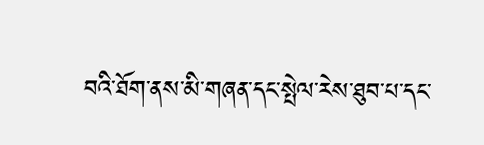བའི་ཐོག་ནས་མི་གཞན་དང་སྤེལ་རེས་ཐུབ་པ་དང་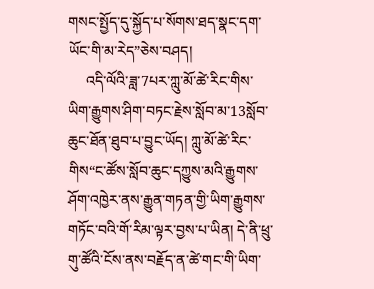གསང་སྤྱོད་དུ་སྐྱོད་པ་སོགས་ཐད་སྣང་དག་ཡོང་གི་མ་རེད”ཅེས་བཤད།
     འདི་ལོའི་ཟླ་7པར་ཀླུ་མོ་ཚེ་རིང་གིས་ཡིག་རྒྱུགས་ཤིག་བཏང་རྗེས་སློབ་མ་13སློབ་ཆུང་ཐོན་ཐུབ་པ་བྱུང་ཡོད། ཀླུ་མོ་ཚེ་རིང་གིས“ང་ཚོས་སློབ་ཆུང་དཀྱུས་མའི་རྒྱུགས་ཤོག་འཁྱེར་ནས་རྒྱུན་གཏན་གྱི་ཡིག་རྒྱུགས་གཏོང་བའི་གོ་རིམ་ལྟར་བྱས་པ་ཡིན། དེ་ནི་ཕྲུ་གུ་ཚོའི་ངོས་ནས་བརྗོད་ན་ཚེ་གང་གི་ཡིག་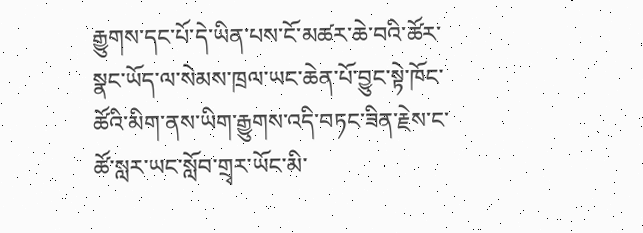རྒྱུགས་དང་པོ་དེ་ཡིན་པས་ངོ་མཚར་ཆེ་བའི་ཚོར་སྣང་ཡོད་ལ་སེམས་ཁྲལ་ཡང་ཆེན་པོ་བྱུང་སྟེ་ཁོང་ཚོའི་མིག་ནས་ཡིག་རྒྱུགས་འདི་བཏང་ཟིན་རྗེས་ང་ཚོ་སླར་ཡང་སློབ་གྲྭར་ཡོང་མི་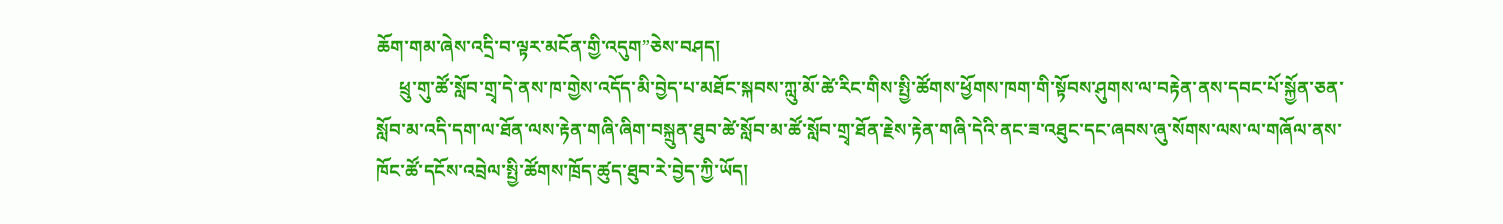ཆོག་གམ་ཞེས་འདྲི་བ་ལྟར་མངོན་གྱི་འདུག”ཅེས་བཤད།
     ཕྲུ་གུ་ཚོ་སློབ་གྲྭ་དེ་ནས་ཁ་གྱེས་འདོད་མི་བྱེད་པ་མཐོང་སྐབས་ཀླུ་མོ་ཚེ་རིང་གིས་སྤྱི་ཚོགས་ཕྱོགས་ཁག་གི་སྟོབས་ཤུགས་ལ་བརྟེན་ནས་དབང་པོ་སྐྱོན་ཅན་སློབ་མ་འདི་དག་ལ་ཐོན་ལས་རྟེན་གཞི་ཞིག་བསྐྲུན་ཐུབ་ཚེ་སློབ་མ་ཚོ་སློབ་གྲྭ་ཐོན་རྗེས་རྟེན་གཞི་དེའི་ནང་ཟ་འཐུང་དང་ཞབས་ཞུ་སོགས་ལས་ལ་གཞོལ་ནས་ཁོང་ཚོ་དངོས་འབྲེལ་སྤྱི་ཚོགས་ཁྲོད་ཚུད་ཐུབ་རེ་བྱེད་ཀྱི་ཡོད།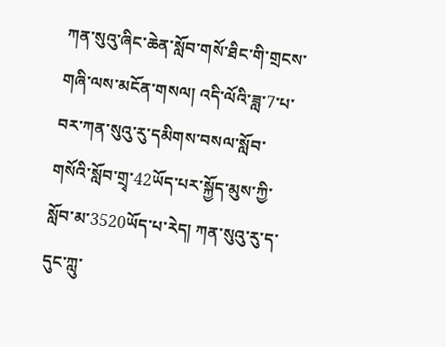ཀན་སུའུ་ཞིང་ཆེན་སློབ་གསོ་ཐིང་གི་གྲངས་གཞི་ལས་མངོན་གསལ། འདི་ལོའི་ཟླ་7་པ་བར་ཀན་སུའུ་རུ་དམིགས་བསལ་སློབ་གསོའི་སློབ་གྲྭ་42ཡོད་པར་སྐྱོད་མུས་ཀྱི་སློབ་མ་3520ཡོད་པ་རེད། ཀན་སུའུ་རུ་ད་དུང་ཀླུ་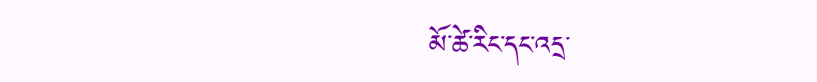མོ་ཚེ་རིང་དང་འདྲ་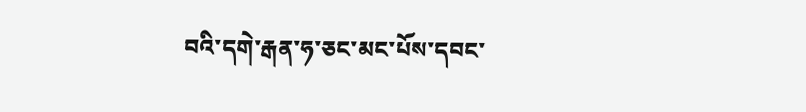བའི་དགེ་རྒན་ཧ་ཅང་མང་པོས་དབང་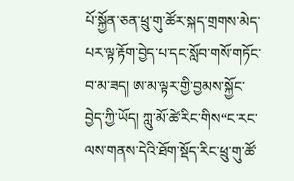པོ་སྐྱོན་ཅན་ཕྲུ་གུ་ཚོར་སྐད་གྲགས་མེད་པར་ལྟ་རྟོག་བྱེད་པ་དང་སློབ་གསོ་གཏོང་བ་མ་ཟད། ཨ་མ་ལྟར་གྱི་བྱམས་སྐྱོང་བྱེད་ཀྱི་ཡོད། ཀླུ་མོ་ཚེ་རིང་གིས“ང་རང་ལས་གནས་དེའི་ཐོག་སྡོད་རིང་ཕྲུ་གུ་ཚོ་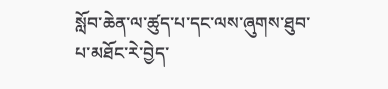སློབ་ཆེན་ལ་ཚུད་པ་དང་ལས་ཞུགས་ཐུབ་པ་མཐོང་རེ་བྱེད་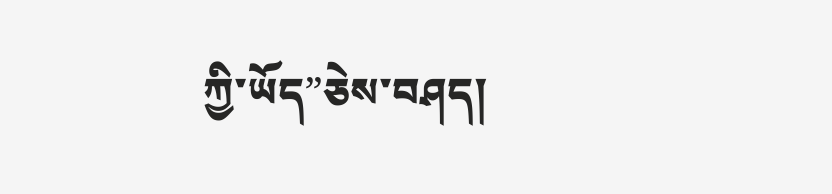ཀྱི་ཡོད”ཅེས་བཤད།